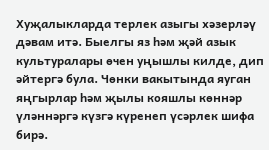Хуҗалыкларда терлек азыгы хәзерләү дәвам итә. Быелгы яз һәм җәй азык культуралары өчен уңышлы килде, дип әйтергә була. Чөнки вакытында яуган яңгырлар һәм җылы кояшлы көннәр үләннәргә күзгә күренеп үсәрлек шифа бирә.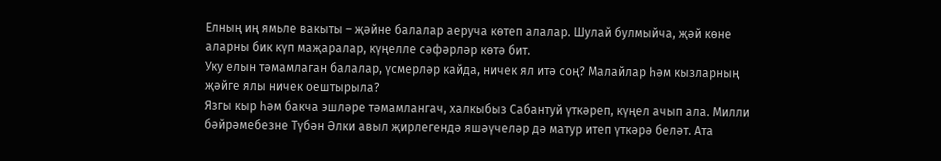Елның иң ямьле вакыты – җәйне балалар аеруча көтеп алалар. Шулай булмыйча, җәй көне аларны бик күп маҗаралар, күңелле сәфәрләр көтә бит.
Уку елын тәмамлаган балалар, үсмерләр кайда, ничек ял итә соң? Малайлар һәм кызларның җәйге ялы ничек оештырыла?
Язгы кыр һәм бакча эшләре тәмамлангач, халкыбыз Сабантуй үткәреп, күңел ачып ала. Милли бәйрәмебезне Түбән Әлки авыл җирлегендә яшәүчеләр дә матур итеп үткәрә беләт. Ата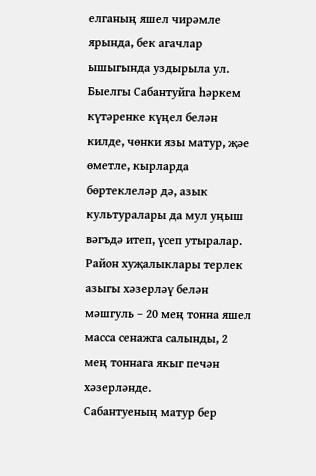елганың яшел чирәмле ярында, бек агачлар ышыгында уздырыла ул. Быелгы Сабантуйга һәркем күтәренке күңел белән килде, чөнки язы матур, җәе өметле, кырларда бөртеклеләр дә, азык культуралары да мул уңыш вәгъдә итеп, үсеп утыралар.
Район хуҗалыклары терлек азыгы хәзерләү белән мәшгуль – 20 мең тонна яшел масса сенажга салынды, 2 мең тоннага якыг печән хәзерләнде.
Сабантуеның матур бер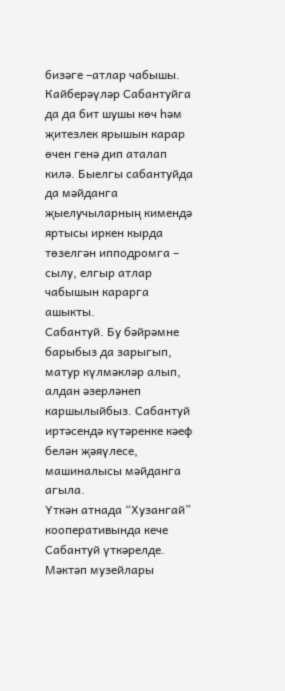бизәге –атлар чабышы. Кайберәүләр Сабантуйга да да бит шушы көч һәм җитезлек ярышын карар өчен генә дип аталап килә. Быелгы сабантуйда да мәйданга җыелучыларның кимендә яртысы иркен кырда төзелгән ипподромга – сылу, елгыр атлар чабышын карарга ашыкты.
Сабантуй. Бу бәйрәмне барыбыз да зарыгып, матур күлмәкләр алып, алдан әзерләнеп каршылыйбыз. Сабантуй иртәсендә күтәренке кәеф белән җәяүлесе, машиналысы мәйданга агыла.
Үткән атнада “Хузангай” кооперативында кече Сабантуй үткәрелде.
Мәктәп музейлары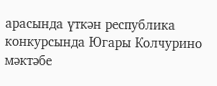арасында үткән республика конкурсында Югары Колчурино мәктәбе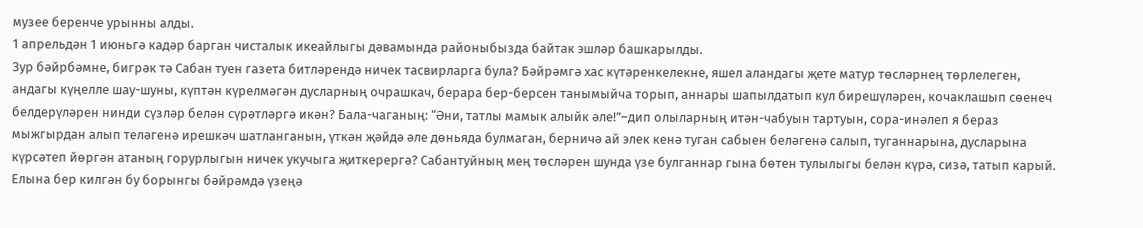музее беренче урынны алды.
1 апрельдән 1 июньгә кадәр барган чисталык икеайлыгы дәвамында районыбызда байтак эшләр башкарылды.
Зур бәйрбәмне, бигрәк тә Сабан туен газета битләрендә ничек тасвирларга була? Бәйрәмгә хас күтәренкелекне, яшел аландагы җете матур төсләрнең төрлелеген, андагы күңелле шау-шуны, күптән күрелмәгән дусларның очрашкач, берара бер-берсен танымыйча торып, аннары шапылдатып кул бирешүләрен, кочаклашып сөенеч белдерүләрен нинди сүзләр белән сүрәтләргә икән? Бала-чаганың: “Әни, татлы мамык алыйк әле!”–дип олыларның итән-чабуын тартуын, сора-инәлеп я бераз мыжгырдан алып теләгенә ирешкәч шатланганын, үткән җәйдә әле дөньяда булмаган, берничә ай элек кенә туган сабыен беләгенә салып, туганнарына, дусларына күрсәтеп йөргән атаның горурлыгын ничек укучыга җиткерергә? Сабантуйның мең төсләрен шунда үзе булганнар гына бөтен тулылыгы белән күрә, сизә, татып карый. Елына бер килгән бу борынгы бәйрәмдә үзеңә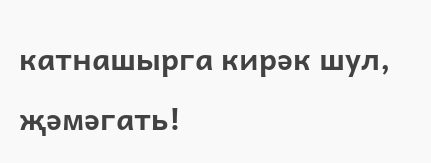катнашырга кирәк шул, җәмәгать!